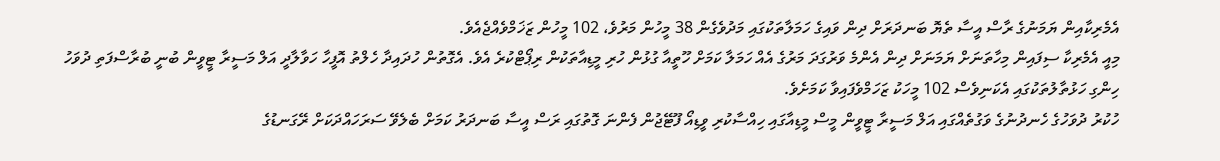އެމެރިކާއިން ޔަމަނުގެ ރާސް އީސާ ތެޔޮ ބަނދަރަށް ދިން ވައިގެ ހަމަލާތަކުގައި މަދުވެގެން 38 މީހުން މަރުވެ، 102 މީހުން ޒަޚަމްވެއްޖެއެވެ.
މިއީ އެމެރިކާ ސިފައިން މިހާތަނަށް ޔަމަނަށް ދިން އެންމެ ވަރުގަދަ މަރުގެ އެއް ހަމަލާ ކަމަށް ހޫތީއާ ގުޅުން ހުރި މީޑިއާތަކުން ރިޕޯޓްކުރެ އެވެ. އެގޮތުން ހުދައިދާ ހެލްތު އޮފީހާ ހަވާލާދީ އަލް މަސީރާ ޓީވީން ބުނީ ބުރާސްފަތި ދުވަހު ހިންގި ހަޅުތާލުތަކުގައި އެކަނިވެސް 102 މީހަކު ޒަހަމްވެފައިވާ ކަމަށެވެ.
ހުކުރު ދުވަހުގެ ހެނދުނުގެ ވަގުތެއްގައި އަލް މަސީރާ ޓީވީން މީސް މީޑިއާގައި ހިއްސާކުރި ވީޑިއޯ ފޫޓޭޖުން ފެންނަ ގޮތުގައި ރަސް އީސާ ބަނދަރު ކަމަށް ބެލެވޭ ސަރަހައްދަކަށް ރޭގަނޑުގެ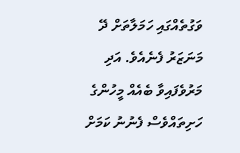ވަގުތެއްގައި ހަމަލާތަށް ދޭ މަނަޒަރު ފެނެއެވެ. އަދި މަރުވެފައިވާ ބެއެއް މީހުންގެ ހަށިތައްވެސް ފެނުނު ކަމަށް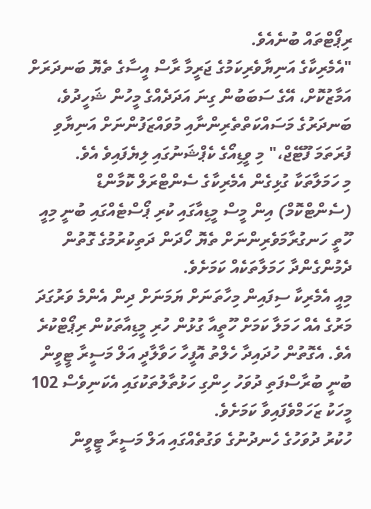ރިޕޯޓްތައް ބުނެއެވެ.
"އެމެރިކާގެ އަނިޔާވެރިކަމުގެ ޖަރީމާ ރާސް އީސާގެ ތެޔޮ ބަނދަރަށް އަމާޒުކޮށް، އޭގެ ސަބަބުން ގިނަ އަދަދެއްގެ މީހުން ޝަހީދުވެ، ބަނދަރުގެ މަސައްކަތްތެރިންނާއި މުވައްޒަފުންނަށް އަނިޔާވި ފުރަތަމަ ފޫޓޭޖް،" މި ވީޑިއޯގެ ކެޕްޝަނުގައި ލިޔެފައިވެ އެވެ.
މި ހަމަލާތަކާ ގުޅިގެން އެމެރިކާގެ ސެންޓްރަލް ކޮމާންޑް (ސެންޓްކޮމް) އިން މީސް މީޑިއާގައި ކުރި ޕޯސްޓެއްގައި ބުނީ މިއީ ހޫތީ ހަނގުރާމަވެރިންނަށް ތެޔޮ ހޯދަން ދަތިކުރުމުގެ ގޮތުން ދެމުންގެންދާ ހަމަލާތަކެއް ކަމަށެވެ.
މިއީ އެމެރިކާ ސިފައިން މިހާތަނަށް ޔަމަނަށް ދިން އެންމެ ވަރުގަދަ މަރުގެ އެއް ހަމަލާ ކަމަށް ހޫތީއާ ގުޅުން ހުރި މީޑިއާތަކުން ރިޕޯޓްކުރެ އެވެ. އެގޮތުން ހުދައިދާ ހެލްތު އޮފީހާ ހަވާލާދީ އަލް މަސީރާ ޓީވީން ބުނީ ބުރާސްފަތި ދުވަހު ހިންގި ހަޅުތާލުތަކުގައި އެކަނިވެސް 102 މީހަކު ޒަހަމްވެފައިވާ ކަމަށެވެ.
ހުކުރު ދުވަހުގެ ހެނދުނުގެ ވަގުތެއްގައި އަލް މަސީރާ ޓީވީން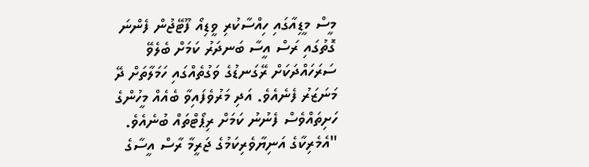މީސް މީޑިއާގައި ހިއްސާކުރި ވީޑިއޯ ފޫޓޭޖުން ފެންނަ ގޮތުގައި ރަސް އީސާ ބަނދަރު ކަމަށް ބެލެވޭ ސަރަހައްދަކަށް ރޭގަނޑުގެ ވަގުތެއްގައި ހަމަލާތަށް ދޭ މަނަޒަރު ފެނެއެވެ. އަދި މަރުވެފައިވާ ބެއެއް މީހުންގެ ހަށިތައްވެސް ފެނުނު ކަމަށް ރިޕޯޓްތައް ބުނެއެވެ.
"އެމެރިކާގެ އަނިޔާވެރިކަމުގެ ޖަރީމާ ރާސް އީސާގެ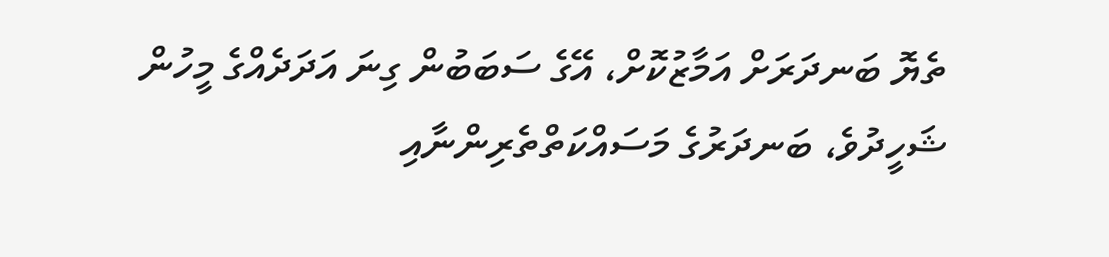ތެޔޮ ބަނދަރަށް އަމާޒުކޮށް، އޭގެ ސަބަބުން ގިނަ އަދަދެއްގެ މީހުން ޝަހީދުވެ، ބަނދަރުގެ މަސައްކަތްތެރިންނާއި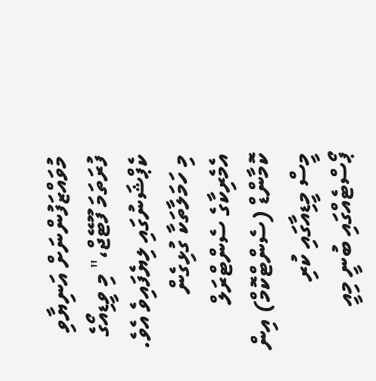މުވައްޒަފުންނަށް އަނިޔާވި ފުރަތަމަ ފޫޓޭޖް،" މި ވީޑިއޯގެ ކެޕްޝަނުގައި ލިޔެފައިވެ އެވެ.
މި ހަމަލާތަކާ ގުޅިގެން އެމެރިކާގެ ސެންޓްރަލް ކޮމާންޑް (ސެންޓްކޮމް) އިން މީސް މީޑިއާގައި ކުރި ޕޯސްޓެއްގައި ބުނީ މިއީ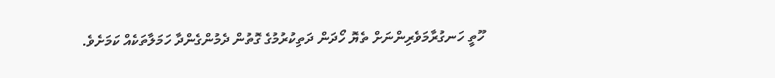ހޫތީ ހަނގުރާމަވެރިންނަށް ތެޔޮ ހޯދަން ދަތިކުރުމުގެ ގޮތުން ދެމުންގެންދާ ހަމަލާތަކެއް ކަމަށެވެ.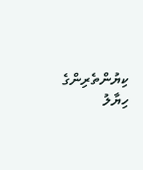ކިޔުންތެރިންގެ ހިޔާލު